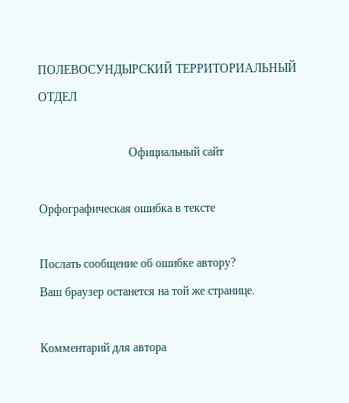ПОЛЕВОСУНДЫРСКИЙ ТЕРРИТОРИАЛЬНЫЙ ОТДЕЛ

                              Официальный сайт

Орфографическая ошибка в тексте

Послать сообщение об ошибке автору?
Ваш браузер останется на той же странице.

Комментарий для автора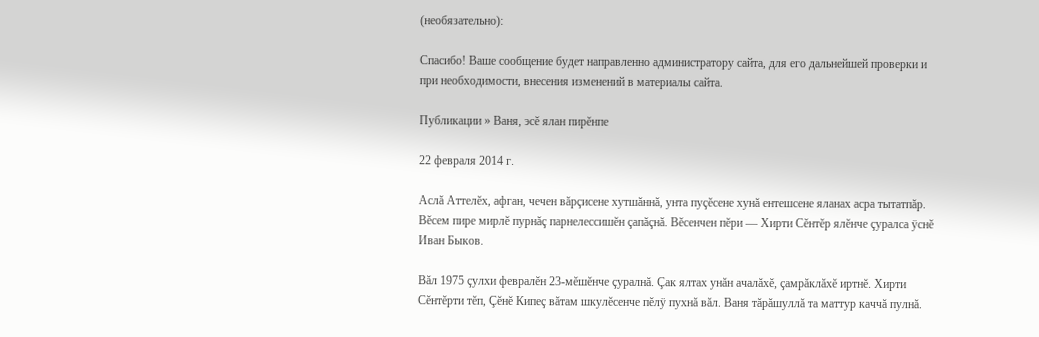(необязательно):

Спасибо! Ваше сообщение будет направленно администратору сайта, для его дальнейшей проверки и при необходимости, внесения изменений в материалы сайта.

Публикации » Ваня, эсĕ ялан пирĕнпе

22 февраля 2014 г.

Аслă Аттелĕх, афган, чечен вăрçисене хутшăннă, унта пуçĕсене хунă ентешсене яланах асра тытатпăр. Вĕсем пире мирлĕ пурнăç парнелессишĕн çапăçнă. Вĕсенчен пĕри — Хирти Сĕнтĕр ялĕнче çуралса ÿснĕ Иван Быков.

Вăл 1975 çулхи февралĕн 23-мĕшĕнче çуралнă. Çак ялтах унăн ачалăхĕ, çамрăклăхĕ иртнĕ. Хирти Сĕнтĕрти тĕп, Çĕнĕ Кипеç вăтам шкулĕсенче пĕлÿ пухнă вăл. Ваня тăрăшуллă та маттур каччă пулнă.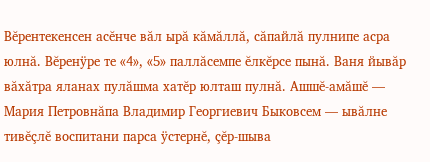Вĕрентекенсен асĕнче вăл ырă кăмăллă, сăпайлă пулнипе асра юлнă. Вĕренÿре те «4», «5» паллăсемпе ĕлкĕрсе пынă. Ваня йывăр вăхăтра яланах пулăшма хатĕр юлташ пулнă. Ашшĕ-амăшĕ — Мария Петровнăпа Владимир Георгиевич Быковсем — ывăлне тивĕçлĕ воспитани парса ÿстернĕ, çĕр-шыва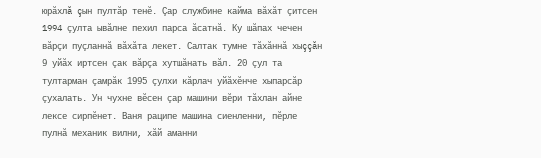юрăхлă çын пултăр тенĕ. Çар службине кайма вăхăт çитсен 1994 çулта ывăлне пехил парса ăсатнă. Ку шăпах чечен вăрçи пуçланнă вăхăта лекет. Салтак тумне тăхăннă хыççăн 9 уйăх иртсен çак вăрçа хутшăнать вăл. 20 çул та тултарман çамрăк 1995 çулхи кăрлач уйăхĕнче хыпарсăр çухалать. Ун чухне вĕсен çар машини вĕри тăхлан айне лексе сирпĕнет. Ваня раципе машина сиенленни, пĕрле пулнă механик вилни, хăй аманни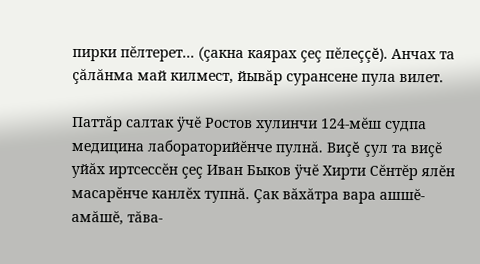пирки пĕлтерет... (çакна каярах çеç пĕлеççĕ). Анчах та çăлăнма май килмест, йывăр сурансене пула вилет.

Паттăр салтак ÿчĕ Ростов хулинчи 124-мĕш судпа медицина лабораторийĕнче пулнă. Виçĕ çул та виçĕ уйăх иртсессĕн çеç Иван Быков ÿчĕ Хирти Сĕнтĕр ялĕн масарĕнче канлĕх тупнă. Çак вăхăтра вара ашшĕ-амăшĕ, тăва-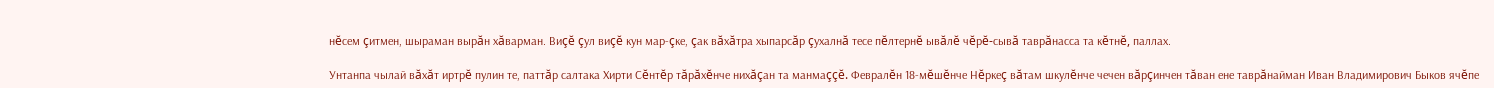нĕсем çитмен, шыраман вырăн хăварман. Виçĕ çул виçĕ кун мар-çке, çак вăхăтра хыпарсăр çухалнă тесе пĕлтернĕ ывăлĕ чĕрĕ-сывă таврăнасса та кĕтнĕ, паллах.

Унтанпа чылай вăхăт иртрĕ пулин те, паттăр салтака Хирти Сĕнтĕр тăрăхĕнче нихăçан та манмаççĕ. Февралĕн 18-мĕшĕнче Нĕркеç вăтам шкулĕнче чечен вăрçинчен тăван ене таврăнайман Иван Владимирович Быков ячĕпе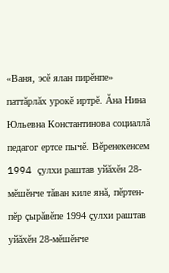«Ваня, эсĕ ялан пирĕнпе» паттăрлăх урокĕ иртрĕ. Ăна Нина Юльевна Константинова социаллă педагог ертсе пычĕ. Вĕренекенсем 1994 çулхи раштав уйăхĕн 28-мĕшĕнче тăван киле янă, пĕртен-пĕр çырăвĕпе 1994 çулхи раштав уйăхĕн 28-мĕшĕнче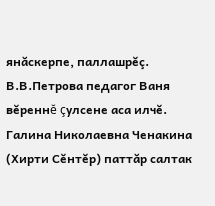янăскерпе, паллашрĕç. В.В.Петрова педагог Ваня вĕреннĕ çулсене аса илчĕ. Галина Николаевна Ченакина (Хирти Сĕнтĕр) паттăр салтак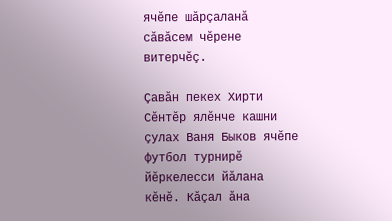ячĕпе шăрçаланă сăвăсем чĕрене витерчĕç.

Çавăн пекех Хирти Сĕнтĕр ялĕнче кашни çулах Ваня Быков ячĕпе футбол турнирĕ йĕркелесси йăлана кĕнĕ. Кăçал ăна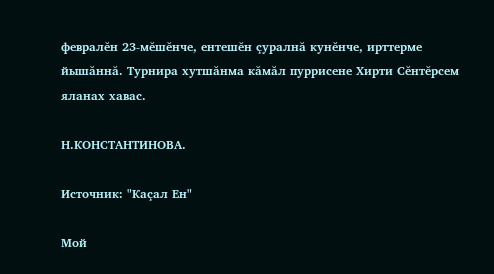февралĕн 23-мĕшĕнче, ентешĕн çуралнă кунĕнче, ирттерме йышăннă. Турнира хутшăнма кăмăл пуррисене Хирти Сĕнтĕрсем яланах хавас.

Н.КОНСТАНТИНОВА.

Источник: "Каçал Ен"

Мой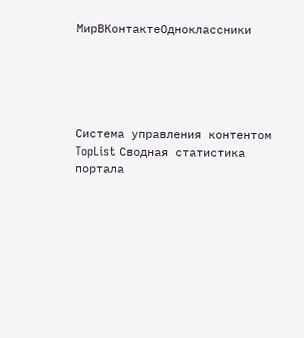МирВКонтактеОдноклассники





Система управления контентом
TopList Сводная статистика портала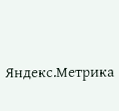Яндекс.Метрика